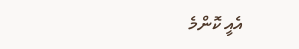އެއީ ކޮންމެ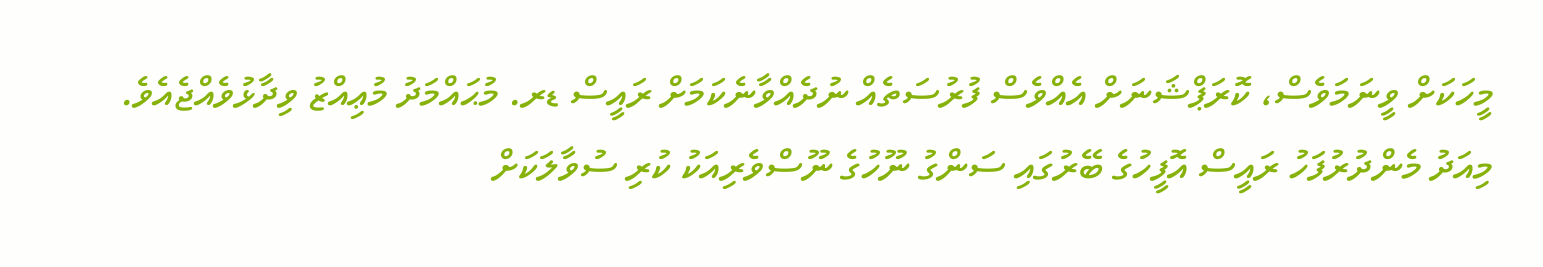މީހަކަށް ވީނަމަވެސް، ކޮރަޕްޝަނަށް އެއްވެސް ފުރުސަތެއް ނުދެއްވާނެކަމަށް ރައީސް ޑރ. މުޙައްމަދު މުޢިއްޒު ވިދާޅުވެއްޖެއެވެ.
މިއަދު މެންދުރުފަހު ރައީސް އޮފީހުގެ ބޭރުގައި ސަންގު ނޫހުގެ ނޫސްވެރިއަކު ކުރި ސުވާލަކަށް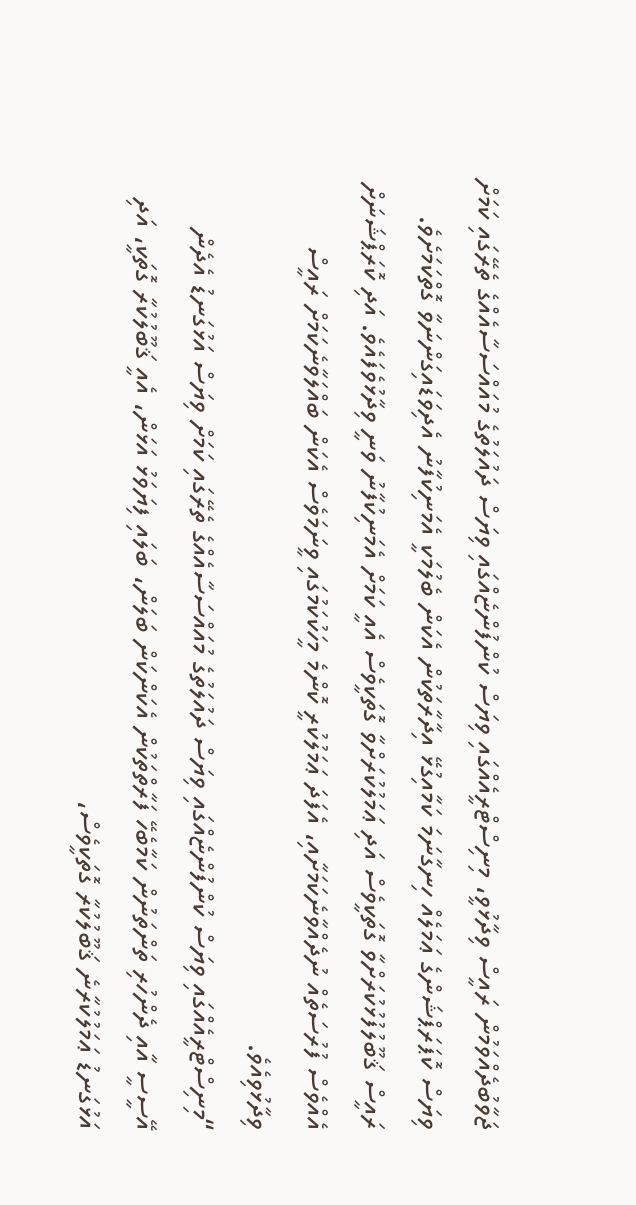ޖަވާބުދެއްވަމުން ރައީސް ވިދާޅުވީ، މިނިސްޓްރީއެއްގައި ވިޔަސް ކުންފުންޏެއްގައި ވިޔަސް ދައުލަތުގެ މުއައްސަސާއެއްގެ ތެރޭގައި ކަމަށް ވިޔަސް ކޮޕަރަޕްޝަންގެ ޢަމަލެއް ހިނގާނަމަ ކަމާއިގުޅޭ އިދާރާތަކުން އެކަން ބެލުމަކީ އެމަނިކުފާނު އެދިވަޑައިގަންނަވާ ގޮތްކަމަށެވެ.
ރައީސް ޤަބޫލުފުޅުކުރަށްވާ ގޮތަކީވެސް އަދި ޢަމަލުކުރަށްވާ ގޮތަކީވެސް އެއީ ކަމަށް އެމަނިކުފާނު ވަނީ ވިދާޅުވެފައެވެ. އަދި ކޮރަޕްޝަނަށް އެއްވެސް ފުރުސަތެއް ނުދެއްވާނެކަމަށާއި، އެފަދަ ޢަމަލުކުރީ ކޮންމެ މީހަކުކަމުގައި ވީނަމަވެސް އެކަން ބައްލަވާނެކަމަށް ރައީސް ވިދާޅުވިއެވެ.
“މިނިސްޓްރީއެއްގައި ވިޔަސް ކުންފުންޏެއްގައި ވިޔަސް ދައުލަތުގެ މުއައްސަސާއެއްގެ ތެރޭގައި ކަމަށް ވިޔަސް އަޅުގަނޑު އެދެން އޭސީސީ އާއި ދެންހުރި ތަންތަނުން ކަމާބެހޭ ފަރާތްތަކުން އެކަންކަން ބަލަން، ބަލައި ފިޔަވަޅު އަޅަން، އެއީ ޤަބޫލުކުރާ ގޮތަކީ، އަދި އަޅުގަނޑު ޢަމަލުކުރާނެ ޤަބޫލުކުރާ ގޮތަކީވެސް،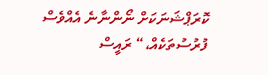ކޮރަޕްޝަނަކަށް ނޯންނާނެ އެއްވެސް ފުރުސުތަކެއް،“ ރައީސް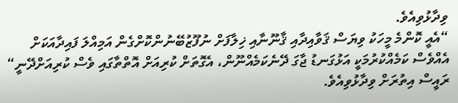ވިދާޅުވިއެވެ.
“އެއީ ކޮންމެ މީހަކު ވިޔަސް ޤަވާއިދާއި ޤާނޫނާއި ޚިލާފަށް ނުފޫޒުބޭނުންކޮށްގެން އަމިއްލަ ފައިދާއަކަށް އެއްވެސް ކަމެއްކުރުމަކީ އަޅުގަނޑު ޖާގަ ދޭނެކަމެއްނޫން، އެގޮތަށް ކުރިއަށް އޮތްތާގައި ވެސް ކުރިއަށްދޭނީ“ ރައީސް އިތުރަށް ވިދާޅުވިއެވެ.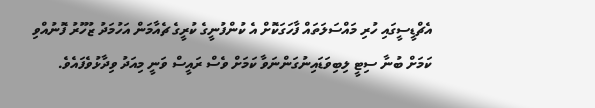އެޗްޑީސީގައި ހުރި މައްސަލަތައް ފާހަގަކޮށް އެ ކުންފުނީގެ ކުރީގެ ޗެއާމަން އަހުމަދު ޒުހޫރު ފޮނުއްވި ކަމަށް ބުނާ ސިޓީ ލިބިވަޑައިނުގަންނަވާ ކަމަށް ވެސް ރައީސް ވަނީ މިއަދު ވިދާޅުވެފައެވެ.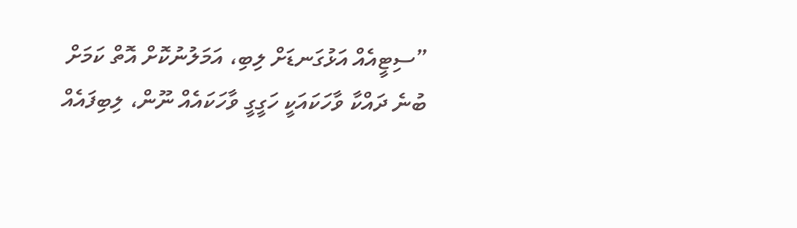”ސިޓީއެއް އަޅުގަނޑަށް ލިބި، އަމަލުނުކޮށް އޮތް ކަމަށް ބުނެ ދައްކާ ވާހަކައަކީ ހަގީގީ ވާހަކައެއް ނޫން، ލިބިފައެއް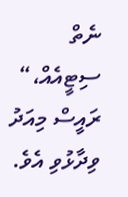ނެތް ސިޓީއެއް،“ ރައީސް މިއަދު ވިދާޅުވި އެވެ.